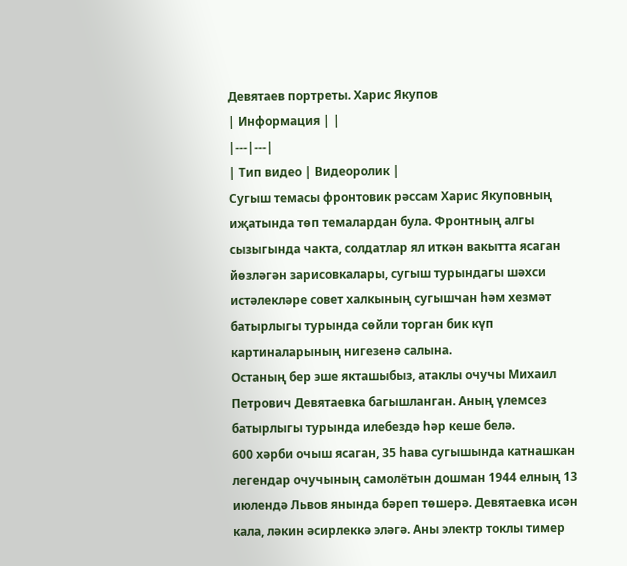Девятаев портреты. Харис Якупов
| Информация | |
|---|---|
| Тип видео | Видеоролик |
Сугыш темасы фронтовик рәссам Харис Якуповның иҗатында төп темалардан була. Фронтның алгы сызыгында чакта, солдатлар ял иткән вакытта ясаган йөзләгән зарисовкалары, сугыш турындагы шәхси истәлекләре совет халкының сугышчан һәм хезмәт батырлыгы турында сөйли торган бик күп картиналарының нигезенә салына.
Останың бер эше якташыбыз, атаклы очучы Михаил Петрович Девятаевка багышланган. Аның үлемсез батырлыгы турында илебездә һәр кеше белә.
600 хәрби очыш ясаган, 35 һава сугышында катнашкан легендар очучының самолётын дошман 1944 елның 13 июлендә Львов янында бәреп төшерә. Девятаевка исән кала, ләкин әсирлеккә эләгә. Аны электр токлы тимер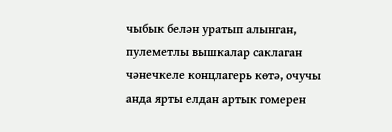чыбык белән уратып алынган, пулеметлы вышкалар саклаган чәнечкеле концлагерь көтә, очучы анда ярты елдан артык гомерен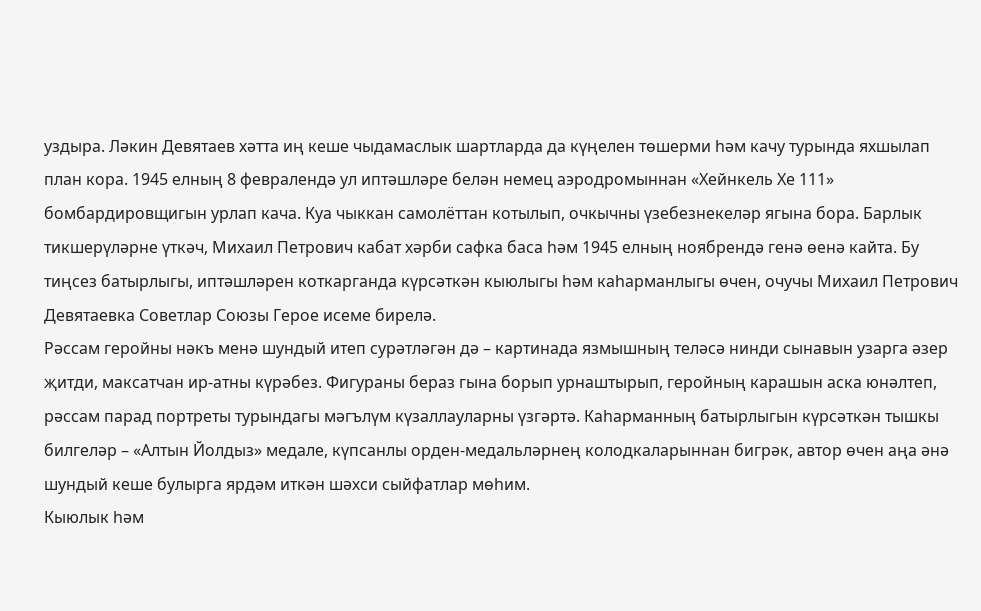уздыра. Ләкин Девятаев хәтта иң кеше чыдамаслык шартларда да күңелен төшерми һәм качу турында яхшылап план кора. 1945 елның 8 февралендә ул иптәшләре белән немец аэродромыннан «Хейнкель Хe 111» бомбардировщигын урлап кача. Куа чыккан самолёттан котылып, очкычны үзебезнекеләр ягына бора. Барлык тикшерүләрне үткәч, Михаил Петрович кабат хәрби сафка баса һәм 1945 елның ноябрендә генә өенә кайта. Бу тиңсез батырлыгы, иптәшләрен коткарганда күрсәткән кыюлыгы һәм каһарманлыгы өчен, очучы Михаил Петрович Девятаевка Советлар Союзы Герое исеме бирелә.
Рәссам геройны нәкъ менә шундый итеп сурәтләгән дә – картинада язмышның теләсә нинди сынавын узарга әзер җитди, максатчан ир-атны күрәбез. Фигураны бераз гына борып урнаштырып, геройның карашын аска юнәлтеп, рәссам парад портреты турындагы мәгълүм күзаллауларны үзгәртә. Каһарманның батырлыгын күрсәткән тышкы билгеләр – «Алтын Йолдыз» медале, күпсанлы орден-медальләрнең колодкаларыннан бигрәк, автор өчен аңа әнә шундый кеше булырга ярдәм иткән шәхси сыйфатлар мөһим.
Кыюлык һәм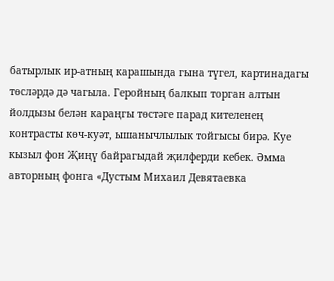батырлык ир-атның карашында гына түгел, картинадагы төсләрдә дә чагыла. Геройның балкып торган алтын йолдызы белән караңгы төстәге парад кителенең контрасты көч-куәт, ышанычлылык тойгысы бирә. Куе кызыл фон Җиңү байрагыдай җилферди кебек. Әмма авторның фонга «Дустым Михаил Девятаевка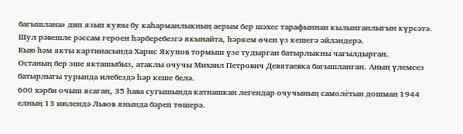багышлана» дип язып куюы бу каһарманлыкның аерым бер шәхес тарафыннан кылынганлыгын күрсәтә. Шул рәвешле рәссам героен һәрберебезгә якынайта, һәркем өчен үз кешегә әйләндерә.
Кыю һәм якты картинасында Харис Якупов тормыш үзе тудырган батырлыкны чагылдырган.
Останың бер эше якташыбыз, атаклы очучы Михаил Петрович Девятаевка багышланган. Аның үлемсез батырлыгы турында илебездә һәр кеше белә.
600 хәрби очыш ясаган, 35 һава сугышында катнашкан легендар очучының самолётын дошман 1944 елның 13 июлендә Львов янында бәреп төшерә.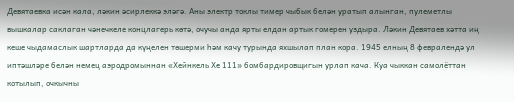Девятаевка исән кала, ләкин әсирлеккә эләгә. Аны электр токлы тимер чыбык белән уратып алынган, пулеметлы вышкалар саклаган чәнечкеле концлагерь көтә, очучы анда ярты елдан артык гомерен уздыра. Ләкин Девятаев хәтта иң кеше чыдамаслык шартларда да күңелен төшерми һәм качу турында яхшылап план кора. 1945 елның 8 февралендә ул иптәшләре белән немец аэродромыннан «Хейнкель Хe 111» бомбардировщигын урлап кача. Куа чыккан самолёттан котылып, очкычны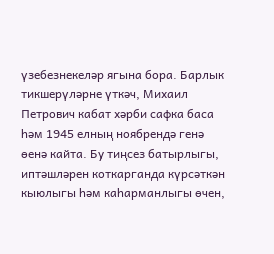үзебезнекеләр ягына бора. Барлык тикшерүләрне үткәч, Михаил Петрович кабат хәрби сафка баса һәм 1945 елның ноябрендә генә өенә кайта. Бу тиңсез батырлыгы, иптәшләрен коткарганда күрсәткән кыюлыгы һәм каһарманлыгы өчен,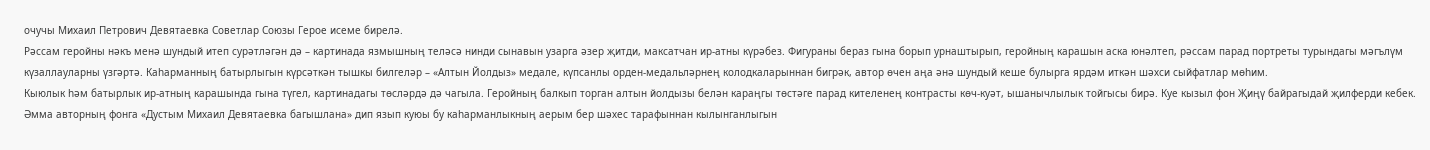очучы Михаил Петрович Девятаевка Советлар Союзы Герое исеме бирелә.
Рәссам геройны нәкъ менә шундый итеп сурәтләгән дә – картинада язмышның теләсә нинди сынавын узарга әзер җитди, максатчан ир-атны күрәбез. Фигураны бераз гына борып урнаштырып, геройның карашын аска юнәлтеп, рәссам парад портреты турындагы мәгълүм күзаллауларны үзгәртә. Каһарманның батырлыгын күрсәткән тышкы билгеләр – «Алтын Йолдыз» медале, күпсанлы орден-медальләрнең колодкаларыннан бигрәк, автор өчен аңа әнә шундый кеше булырга ярдәм иткән шәхси сыйфатлар мөһим.
Кыюлык һәм батырлык ир-атның карашында гына түгел, картинадагы төсләрдә дә чагыла. Геройның балкып торган алтын йолдызы белән караңгы төстәге парад кителенең контрасты көч-куәт, ышанычлылык тойгысы бирә. Куе кызыл фон Җиңү байрагыдай җилферди кебек. Әмма авторның фонга «Дустым Михаил Девятаевка багышлана» дип язып куюы бу каһарманлыкның аерым бер шәхес тарафыннан кылынганлыгын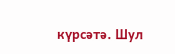күрсәтә. Шул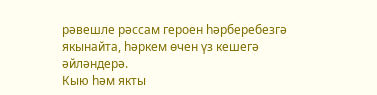рәвешле рәссам героен һәрберебезгә якынайта, һәркем өчен үз кешегә әйләндерә.
Кыю һәм якты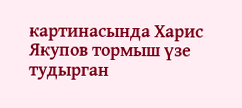картинасында Харис Якупов тормыш үзе тудырган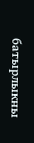батырлыкны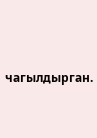чагылдырган.